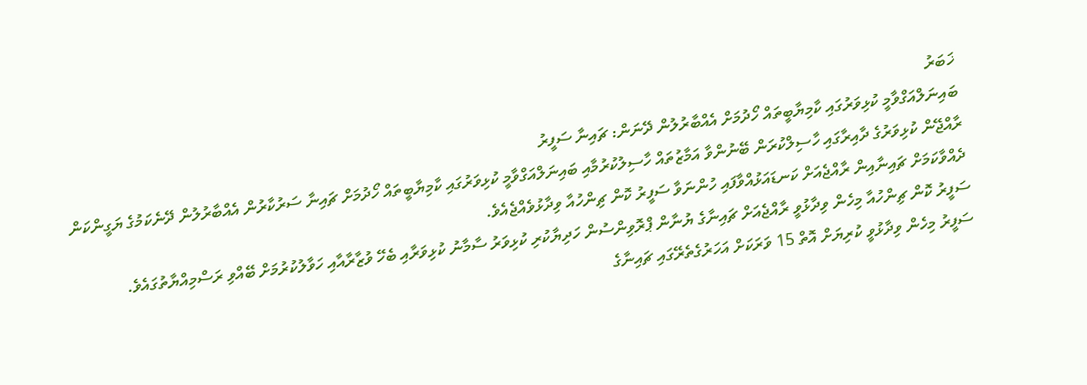ޚަބަރު
ބައިނަލްއަގްވާމީ ކުޅިވަރުގައި ކާމިޔާބީތައް ހޯދުމަށް އެއްބާރުލުން ދޭނަން: ޗައިނާ ސަފީރު
ރާއްޖޭން ކުޅިވަރުގެ ދާއިރާގައި ހާސިލްކުރަން ބޭނުންވާ އަމާޒުތައް ހާސިލުކުރުމާއި ބައިނަލްއަގްވާމީ ކުޅިވަރުގައި ކާމިޔާބީތައް ހޯދުމަށް ޗައިނާ ސަރުކާރުން އެއްބާރުލުން ދޭނެކަމުގެ ޔަގީންކަން ދެއްވާކަމަށް ޗައިނާއިން ރާއްޖެއަށް ކަނޑައަޅުއްވާފައި ހުންނަވާ ސަފީރު ކޮން ޗިންހުއާ ވިދާޅުވެއްޖެއެވެ.
ސަފީރު ކޮން ޗިންހުއާ މިހެން ވިދާޅުވީ ރާއްޖެއަށް ޗައިނާގެ ޔުނާން ޕްރޮވިންސުން ހަދިޔާކުރި ކުޅިވަރު ސާމާނު ކުޅިވަރާއި ބެހޭ ވުޒާރާއާއި ހަވާލުކުރުމަށް ބޭއްވި ރަސްމިއްޔާތުގައެވެ.
ސަފީރު މިހެން ވިދާޅުވީ ކުރިޔަށް އޮތް 15 ވަރަކަށް އަހަރުގެތެރޭގައި ޗައިނާގެ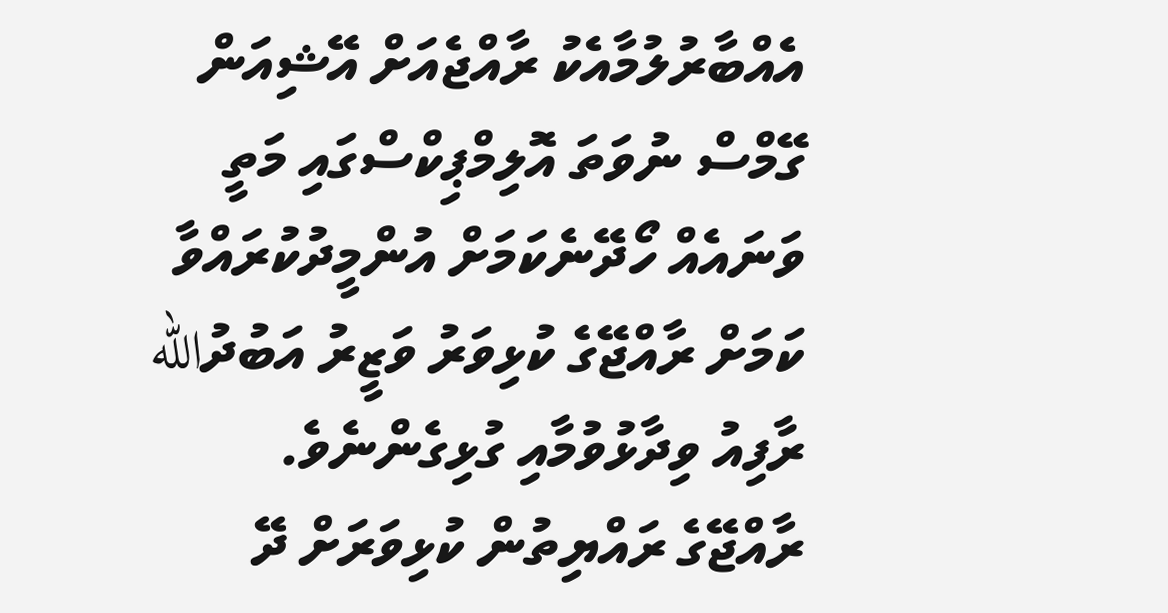އެއްބާރުލުމާއެކު ރާއްޖެއަށް އޭޝިއަން ގޭމްސް ނުވަތަ އޮލިމްޕިކްސްގައި މަތީ ވަނައެއް ހޯދޭނެކަމަށް އުންމީދުކުރައްވާ ކަމަށް ރާއްޖޭގެ ކުޅިވަރު ވަޒީރު އަބުދުالله ރާފިއު ވިދާޅުވުމާއި ގުޅިގެންނެވެ.
ރާއްޖޭގެ ރައްޔިތުން ކުޅިވަރަށް ދޭ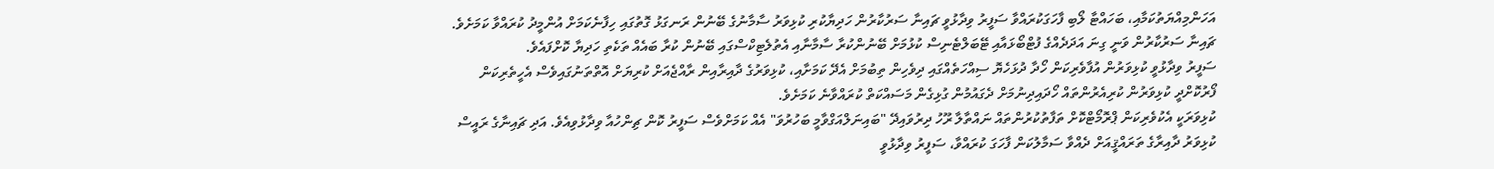އަހަންމިއްޔަތުކަމާއި، ބަހައްޓާ ލޯބި ފާހަގަކުރައްވާ ސަފީރު ވިދާޅުވީ ޗައިނާ ސަރުކާރުން ހަދިޔާކުރި ކުޅިވަރު ސާމާނުގެ ބޭނުން ރަނގަޅު ގޮތުގައި ހިފާނެކަމަށް އުންމީދު ކުރައްވާ ކަމަށެވެ. ޗައިނާ ސަރުކާރުން ވަނީ ގިނަ އަދަދެއްގެ ފުޓްބޯޅައާއި ޓޭބަލްޓެނިސް ކުޅުމަށް ބޭނުންކުރާ ސާމާނާއި އެތުލެޓިކްސްގައި ބޭނުން ކުރާ ބައެއް ތަކެތި ހަދިޔާ ކޮށްފައެވެ.
ސަފީރު ވިދާޅުވީ ކުޅިވަރުން އުފާވެރިކަން ހޯދާ ދުޅަހެޔޮ ސިއްހަތެއްގައި ދިވެހިން ތިބުމަށް އެދޭ ކަމަށާއި، ކުޅިވަރުގެ ދާއިރާއިން ރާއްޖެއަށް ކުރިޔަށް އޮތްތަނުގައިވެސް އެހީތެރިކަން ފޯރުކޮށްދީ ކުޅިވަރުން ކުރިއެރުންތައް ހޯދައިދިނުމަށް ދެގައުމުން ގުޅިގެން މަސައްކަތް ކުރައްވާނެ ކަމަށެވެ.
ކުޅިވަރަކީ އެކުވެރިކަން ޕްރޮމޯޓްކޮށް ތަފާތުކުރުންތައް ނައްތާލާ ރޫހު ދިރުވައިދޭ "ބައިނަލްއަގްވާމީ ބަހުރުވަ" އެއް ކަމަށްވެސް ސަފީރު ކޮން ޗިންހުއާ ވިދާޅުވިއެވެ. އަދި ޗައިނާގެ ރައީސް ކުޅިވަރު ދާއިރާގެ ތަރައްޤީއަށް ދެއްވާ ސަމާލުކަން ފާހަގަ ކުރައްވާ، ސަފީރު ވިދާޅުވީ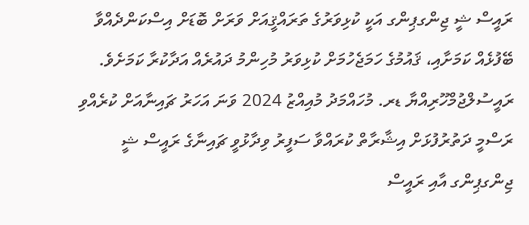ރައީސް ޝީ ޖިންގޕިންގ އަކީ ކުޅިވަރުގެ ތަރައްޤީއަށް ވަރަށް ބޮޑަށް އިސްކަންދެއްވާ ބޭފުޅެއް ކަމަށާއި، ޤައުމުގެ ހަމަޖެހުމަށް ކުޅިވަރު މުހިންމު ދައުރެއް އަދާކުރާ ކަމަށެވެ.
ރައީސުލްޖުމްހޫރިއްޔާ ޑރ. މުހައްމަދު މުއިއްޒު 2024 ވަނަ އަހަރު ޗައިނާއަށް ކުރެއްވި ރަސްމީ ދަތުރުފުޅަށް އިޝާރާތް ކުރައްވާ ސަފީރު ވިދާޅުވީ ޗައިނާގެ ރައީސް ޝީ ޖިންގޕިންގ އާއި ރައީސް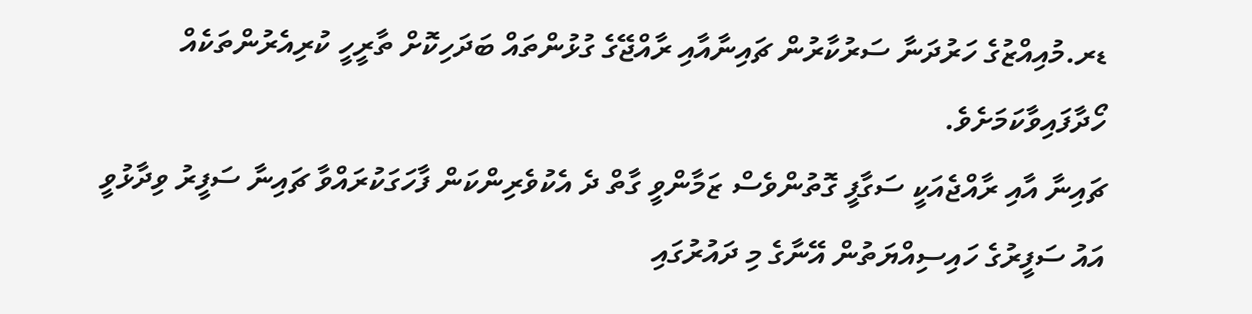ޑރ.މުއިއްޒުގެ ހަރުދަނާ ސަރުކާރުން ޗައިނާއާއި ރާއްޖޭގެ ގުޅުންތައް ބަދަހިކޮށް ތާރީހީ ކުރިއެރުންތަކެއް ހޯދާފައިވާކަމަށެވެ.
ޗައިނާ އާއި ރާއްޖެއަކީ ސަގާފީ ގޮތުންވެސް ޒަމާންވީ ގާތް ދެ އެކުވެރިންކަން ފާހަގަކުރައްވާ ޗައިނާ ސަފީރު ވިދާޅުވީ އައު ސަފީރުގެ ހައިސިއްޔަތުން އޭނާގެ މި ދައުރުގައި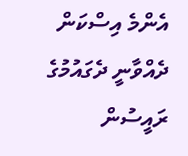އެންމެ އިސްކަން ދެއްވާނީ ދެގައުމުގެ ރައީސުން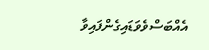އެއްބަސްވެވަޑައިގެންފައިވާ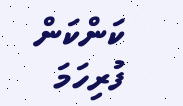ކަންކަން ފުރިހަމަ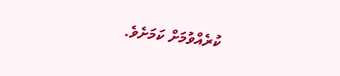ކުރެއްވުމަށް ކަމަށެވެ.